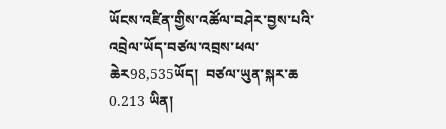ཡོངས་འཛིན་གྱིས་འཚོལ་བཤེར་བྱས་པའི་འབྲེལ་ཡོད་བཙལ་འབྲས་ཕལ་ཆེར98,535ཡོད།  བཙལ་ཡུན་སྐར་ཆ 0.213 ཡིན།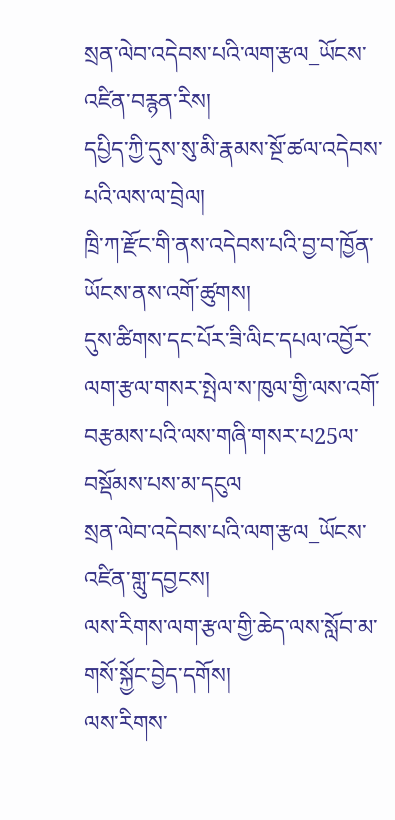སྲན་ལེབ་འདེབས་པའི་ལག་རྩལ_ཡོངས་འཛིན་བརྙན་རིས།
དཔྱིད་ཀྱི་དུས་སུ་མི་རྣམས་སྔོ་ཚལ་འདེབས་པའི་ལས་ལ་བྲེལ།
ཁྲི་ཀ་རྫོང་གི་ནས་འདེབས་པའི་བྱ་བ་ཁྱོན་ཡོངས་ནས་འགོ་ཚུགས།
དུས་ཚིགས་དང་པོར་ཟི་ལིང་དཔལ་འབྱོར་ལག་རྩལ་གསར་སྤེལ་ས་ཁུལ་གྱི་ལས་འགོ་བརྩམས་པའི་ལས་གཞི་གསར་པ25ལ་བསྡོམས་པས་མ་དངུལ
སྲན་ལེབ་འདེབས་པའི་ལག་རྩལ_ཡོངས་འཛིན་གླུ་དབྱངས།
ལས་རིགས་ལག་རྩལ་གྱི་ཆེད་ལས་སློབ་མ་གསོ་སྐྱོང་བྱེད་དགོས།
ལས་རིགས་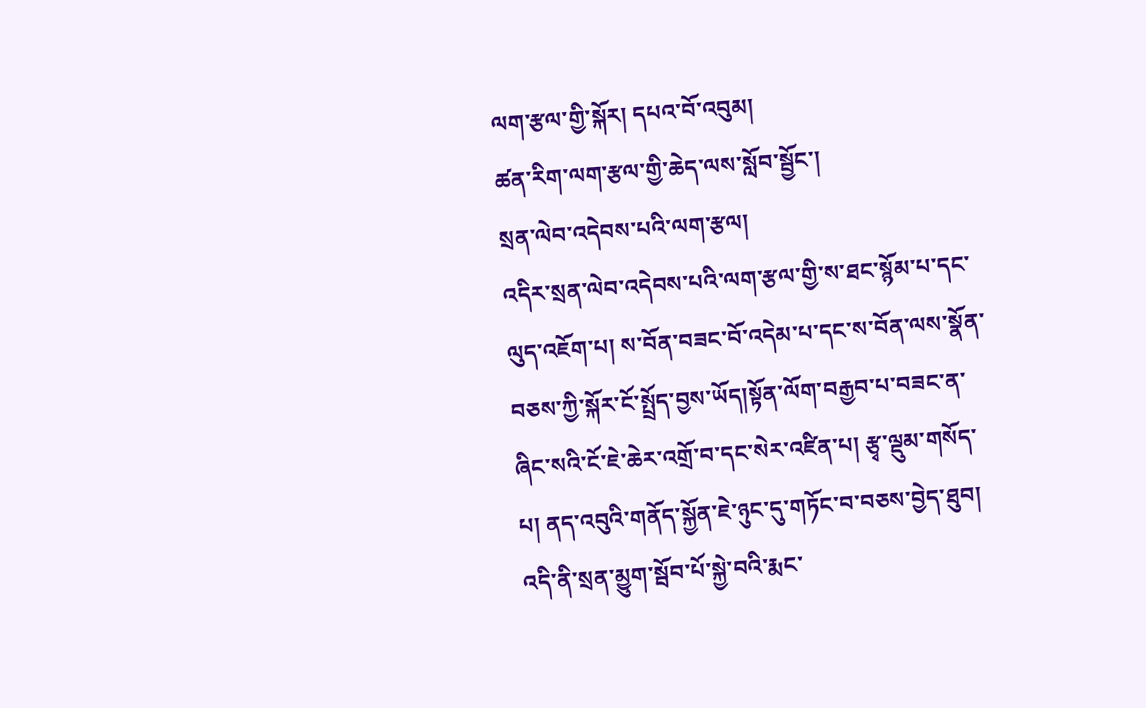ལག་རྩལ་གྱི་སྐོར། དཔའ་བོ་འབུམ།
ཚན་རིག་ལག་རྩལ་གྱི་ཆེད་ལས་སློབ་སྦྱོང་།
སྲན་ལེབ་འདེབས་པའི་ལག་རྩལ།
འདིར་སྲན་ལེབ་འདེབས་པའི་ལག་རྩལ་གྱི་ས་ཐང་སྙོམ་པ་དང་ལུད་འཇོག་པ། ས་བོན་བཟང་བོ་འདེམ་པ་དང་ས་བོན་ལས་སྣོན་བཅས་ཀྱི་སྐོར་ངོ་སྤྲོད་བྱས་ཡོད།སྟོན་ལོག་བརྒྱབ་པ་བཟང་ན་ཞིང་སའི་ངོ་ཇེ་ཆེར་འགྲོ་བ་དང་སེར་འཛིན་པ། རྩྭ་ལྡུམ་གསོད་པ། ནད་འབུའི་གནོད་སྐྱོན་ཇེ་ཉུང་དུ་གཏོང་བ་བཅས་བྱེད་ཐུབ། འདི་ནི་སྲན་མྱུག་སྦོབ་པོ་སྐྱེ་བའི་རྨང་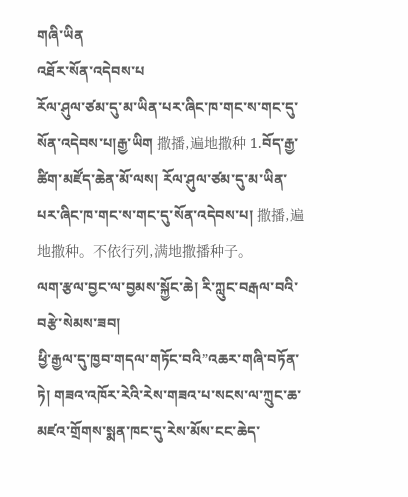གཞི་ཡིན
འཐོར་སོན་འདེབས་པ
རོལ་ཤུལ་ཙམ་དུ་མ་ཡིན་པར་ཞིང་ཁ་གང་ས་གང་དུ་སོན་འདེབས་པ།རྒྱ་ཡིག 撒播,遍地撒种 1.བོད་རྒྱ་ཚིག་མཛོད་ཆེན་མོ་ལས། རོལ་ཤུལ་ཙམ་དུ་མ་ཡིན་པར་ཞིང་ཁ་གང་ས་གང་དུ་སོན་འདེབས་པ། 撒播,遍地撒种。不依行列,满地撒播种子。
ལག་རྩལ་བྱང་ལ་བྱམས་སྐྱོང་ཆེ། རི་ཀླུང་བརྒལ་བའི་བརྩེ་སེམས་ཟབ།
ཕྱི་རྒྱལ་དུ་ཁྱབ་གདལ་གཏོང་བའི”འཆར་གཞི་བཏོན་ཏེ། གཟའ་འཁོར་རེའི་རེས་གཟའ་པ་སངས་ལ་ཀྲུང་ཆ་མཛའ་གྲོགས་སྨན་ཁང་དུ་རེས་མོས་ངང་ཆེད་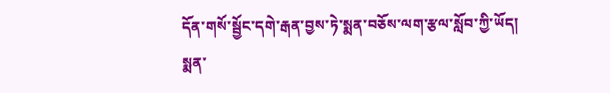དོན་གསོ་སྦྱོང་དགེ་རྒན་བྱས་ཏེ་སྨན་བཅོས་ལག་རྩལ་སློབ་ཀྱི་ཡོད། སྨན་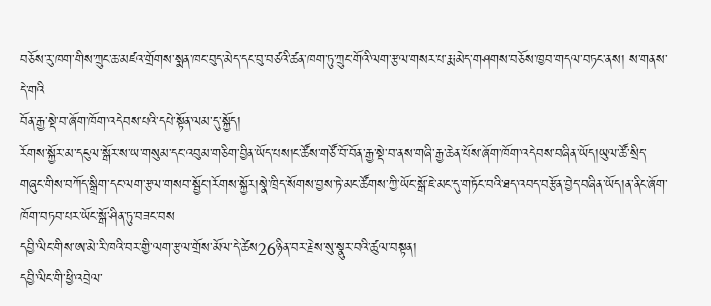བཅོས་རུ་ཁག་གིས་ཀྲུང་ཆ་མཛའ་གྲོགས་སྨན་ཁང་བུད་མེད་དང་བུ་བཙའི་ཚན་ཁག་ཏུ་ཀྲུང་གོའི་ལག་རྩལ་གསར་པ་རྨ་མེད་གཤགས་བཅོས་ཁྱབ་གདལ་བཏང་ནས། ས་གནས་དེ་གའི
བོན་རྒྱ་སྡེ་བ་ཞོག་ཁོག་འདེབས་པའི་དཔེ་སྟོན་ལམ་དུ་སྐྱོད།
རོགས་སྐྱོར་མ་དངུལ་སྒོར་ས་ཡ་གསུམ་དང་འབུམ་གཅིག་བྱིན་ཡོད་པས།ང་ཚོས་གཙོ་བོ་བོན་རྒྱ་སྡེ་བ་ནས་གཞི་རྒྱ་ཆེན་པོས་ཞོག་ཁོག་འདེབས་བཞིན་ཡོད།ཡུལ་ཚོ་སྲིད་གཞུང་གིས་བཀོད་སྒྲིག་དང་ལག་རྩལ་གསབ་སྦྱོང་།རོགས་སྐྱོར།སྣེ་ཁྲིད་སོགས་བྱས་ཏེ་མང་ཚོགས་ཀྱི་ཡོང་སྒོ་ཇེ་མང་དུ་གཏོང་བའི་ཐད་འབད་བརྩོན་བྱེད་བཞིན་ཡོད།ན་ནིང་ཞོག་ཁོག་བཏབ་པར་ཡོང་སྒོ་ཤིན་ཏུ་བཟང་བས
དབྱི་ལིང་གིས་ཨ་མེ་རི་ཁའི་བར་གྱི་ལག་རྩལ་གྲོས་མོལ་དེ་ཚེས26ཉིན་བར་རྗེས་སུ་སྣུར་བའི་ཚུལ་བསྟན།
དབྱི་ལིང་གི་ཕྱི་འབྲེལ་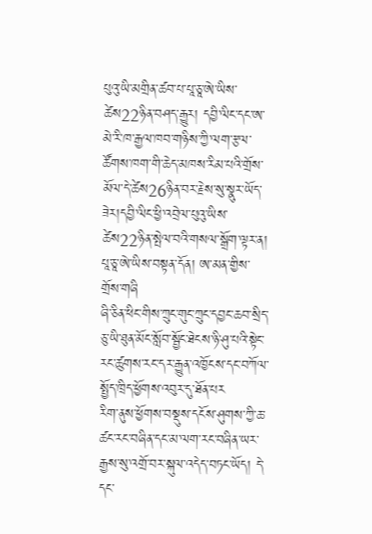པུའུ་ཡི་མགྲིན་ཚབ་པ་པཱ་ཅཱ་ཨེ་ཡིས་ཚེས22ཉིན་བཤད་རྒྱུར། དབྱི་ལིང་དང་ཨ་མེ་རི་ཁ་རྒྱལ་ཁབ་གཉིས་ཀྱི་ལག་རྩལ་ཚོགས་ཁག་གི་ཆེད་མཁས་རིམ་པའི་གྲོས་མོལ་དེ་ཚེས26ཉིན་བར་རྗེས་སུ་སྣུར་ཡོད་ཟེར།དབྱི་ལིང་ཕྱི་འབྲེལ་པུའུ་ཡིས་ཚེས22ཉིན་སྤེལ་བའི་གསལ་སྒྲོག་ལྟར་ན། པཱ་ཅཱ་ཨེ་ཡིས་བསྟན་དོན། ཨ་མན་གྱིས་གྲོས་གཞི
ཞི་ཅིན་ཕིང་གིས་ཀྲུང་གུང་ཀྲུང་དབྱང་ཆབ་སྲིད་ཅུ་ཡི་ཐུན་མོང་སློབ་སྦྱོང་ཐེངས་ཉི་ཤུ་པའི་སྟེང་རང་ཚུགས་རང་དར་རྒྱུན་འཁྱོངས་དང་བཀོལ་སྤྱོད་ཁྲིད་ཕྱོགས་འབུར་དུ་ཐོན་པར
རིག་ནུས་ཕྱོགས་བསྡུས་དངོས་ཤུགས་ཀྱི་ཆ་ཚང་རང་བཞིན་དང་མ་ལག་རང་བཞིན་ཡར་རྒྱས་སུ་འགྲོ་བར་སྐུལ་འདེད་བཏང་ཡོད། དེ་དང་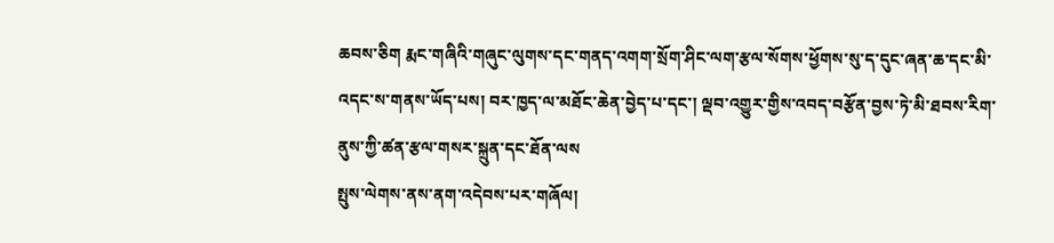ཆབས་ཅིག རྨང་གཞིའི་གཞུང་ལུགས་དང་གནད་འགག་སྲོག་ཤིང་ལག་རྩལ་སོགས་ཕྱོགས་སུ་ད་དུང་ཞན་ཆ་དང་མི་འདང་ས་གནས་ཡོད་པས། བར་ཁྱད་ལ་མཐོང་ཆེན་བྱེད་པ་དང་། ལྡབ་འགྱུར་གྱིས་འབད་བརྩོན་བྱས་ཏེ་མི་ཐབས་རིག་ནུས་ཀྱི་ཚན་རྩལ་གསར་སྐྲུན་དང་ཐོན་ལས
སྤུས་ལེགས་ནས་ནག་འདེབས་པར་གཞོལ།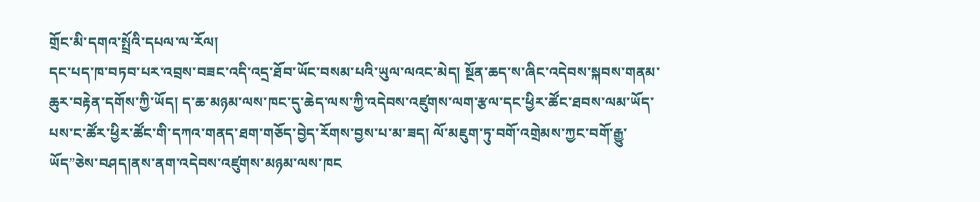གྲོང་མི་དགའ་སྤྲོའི་དཔལ་ལ་རོལ།
དང་པད་ཁ་བཏབ་པར་འབྲས་བཟང་འདི་འདྲ་ཐོབ་ཡོང་བསམ་པའི་ཡུལ་ལའང་མེད། སྔོན་ཆད་ས་ཞིང་འདེབས་སྐབས་གནམ་ཆུར་བརྟེན་དགོས་ཀྱི་ཡོད། ད་ཆ་མཉམ་ལས་ཁང་དུ་ཆེད་ལས་ཀྱི་འདེབས་འཛུགས་ལག་རྩལ་དང་ཕྱིར་ཚོང་ཐབས་ལམ་ཡོད་པས་ང་ཚོར་ཕྱིར་ཚོང་གི་དཀའ་གནད་ཐག་གཅོད་བྱེད་རོགས་བྱས་པ་མ་ཟད། ལོ་མཇུག་ཏུ་བགོ་འགྲེམས་ཀྱང་བགོ་རྒྱུ་ཡོད”ཅེས་བཤད།ནས་ནག་འདེབས་འཛུགས་མཉམ་ལས་ཁང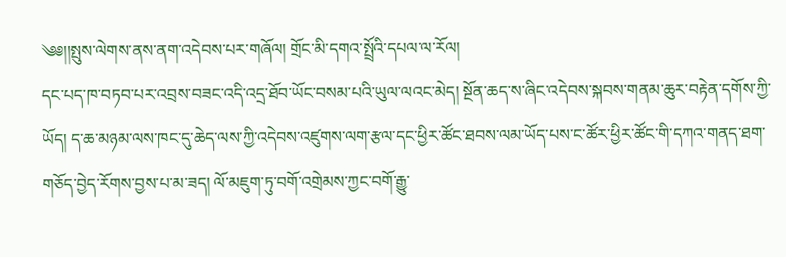༄༅།།སྤུས་ལེགས་ནས་ནག་འདེབས་པར་གཞོལ། གྲོང་མི་དགའ་སྤྲོའི་དཔལ་ལ་རོལ།
དང་པད་ཁ་བཏབ་པར་འབྲས་བཟང་འདི་འདྲ་ཐོབ་ཡོང་བསམ་པའི་ཡུལ་ལའང་མེད། སྔོན་ཆད་ས་ཞིང་འདེབས་སྐབས་གནམ་ཆུར་བརྟེན་དགོས་ཀྱི་ཡོད། ད་ཆ་མཉམ་ལས་ཁང་དུ་ཆེད་ལས་ཀྱི་འདེབས་འཛུགས་ལག་རྩལ་དང་ཕྱིར་ཚོང་ཐབས་ལམ་ཡོད་པས་ང་ཚོར་ཕྱིར་ཚོང་གི་དཀའ་གནད་ཐག་གཅོད་བྱེད་རོགས་བྱས་པ་མ་ཟད། ལོ་མཇུག་ཏུ་བགོ་འགྲེམས་ཀྱང་བགོ་རྒྱུ་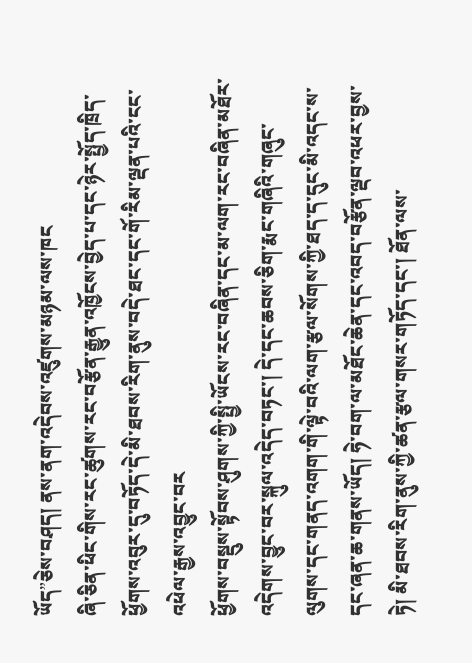ཡོད”ཅེས་བཤད། ནས་ནག་འདེབས་འཛུགས་མཉམ་ལས་ཁང
ཞི་ཅིན་ཕིང་གིས་རང་ཚུགས་རང་བརྩོན་རྒྱུན་འཁྱོངས་བྱེད་པ་དང་ཉེར་སྤྱོད་ཁྲིད་ཕྱོགས་འབུར་དུ་བཏོད་དེ་མི་ཐབས་རིག་ནུས་བདེ་ཐང་དང་གོ་རིམ་ལྡན་པའི་ངང་འཕེལ་རྒྱས་འབྱུང་བར
ཕྱོགས་བསྡུས་སྟོབས་ཤུགས་ཀྱི་སྤྱི་ཡོངས་རང་བཞིན་དང་མ་ལག་རང་བཞིན་མཐོར་འདེགས་བྱུང་བར་སྐུལ་འདེད་བཏང་། དེ་དང་ཆབས་ཅིག་རྨང་གཞིའི་གཞུང་ལུགས་དང་གནད་འགག་གི་ལྟེ་བའི་ལག་རྩལ་སོགས་ཀྱི་ཐད་ད་དུང་མི་འདང་ས་དང་ཞན་ཆ་གནས་ཡོད། ཧེ་བག་ལ་མཐོང་ཆེན་དང་འབད་བརྩོན་ལྡབ་འཕར་བྱས་ཏེ། མི་ཐབས་རིག་ནུས་ཀྱི་ཚན་རྩལ་གསར་གཏོད་དང་། ཐོན་ལས་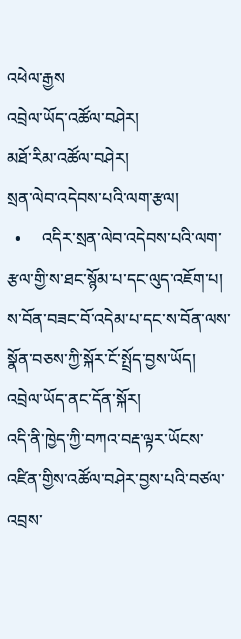འཕེལ་རྒྱས
འབྲེལ་ཡོད་འཚོལ་བཤེར།
མཐོ་རིམ་འཚོལ་བཤེར།
སྲན་ལེབ་འདེབས་པའི་ལག་རྩལ།
  •     འདིར་སྲན་ལེབ་འདེབས་པའི་ལག་རྩལ་གྱི་ས་ཐང་སྙོམ་པ་དང་ལུད་འཇོག་པ། ས་བོན་བཟང་བོ་འདེམ་པ་དང་ས་བོན་ལས་སྣོན་བཅས་ཀྱི་སྐོར་ངོ་སྤྲོད་བྱས་ཡོད།
འབྲེལ་ཡོད་ནང་དོན་སྐོར།
འདི་ནི་ཁྱེད་ཀྱི་བཀའ་བརྡ་ལྟར་ཡོངས་འཛིན་གྱིས་འཚོལ་བཤེར་བྱས་པའི་བཙལ་འབྲས་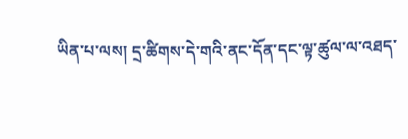ཡིན་པ་ལས། དྲ་ཚིགས་དེ་གའི་ནང་དོན་དང་ལྟ་ཚུལ་ལ་འཐད་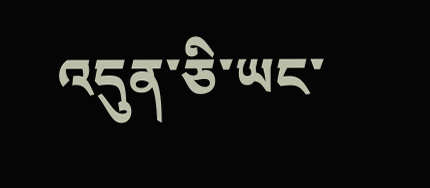འདུན་ཅི་ཡང་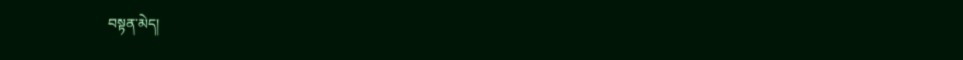བསྟན་མེད།